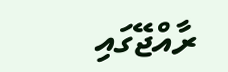ރާއްޖޭގައި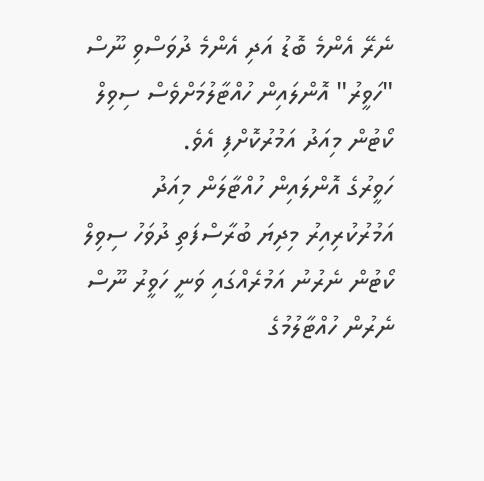ނެރޭ އެންމެ ބޮޑު އަދި އެންމެ ދުވަސްވި ނޫސް "ހަވީރު" އޮންލައިން ހުއްޓާލުމަށްވެސް ސިވިލް ކޯޓުން މިއަދު އަމުރުކޮށްފި އެވެ.
ހަވީރުގެ އޮންލައިން ހުއްޓާލަން މިއަދު އަމުރުކުރިއިރު މިދިޔަ ބުރާސްފަތި ދުވަހު ސިވިލް ކޯޓުން ނެރުނު އަމުރެއްގައި ވަނީ ހަވީރު ނޫސް ނެރުން ހުއްޓާލުމުގެ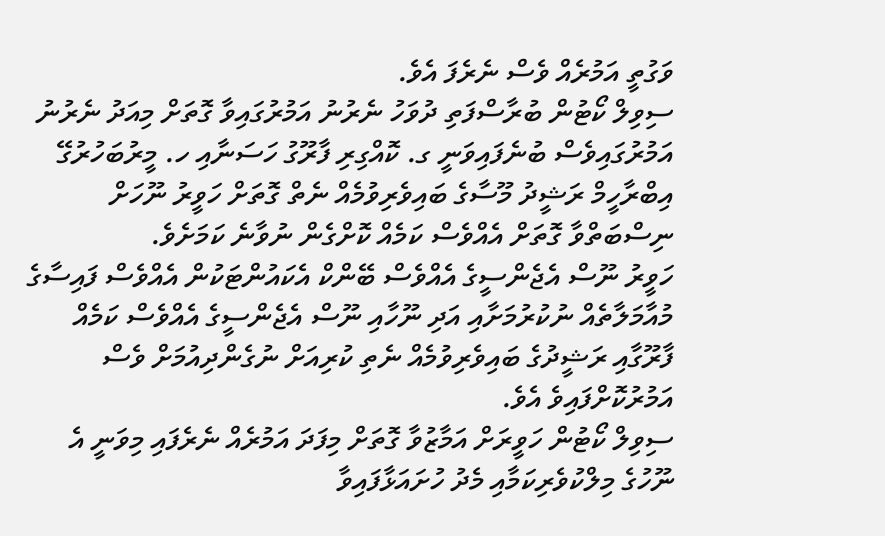ވަގުތީ އަމުރެއް ވެސް ނެރެފަ އެވެ.
ސިވިލް ކޯޓުން ބުރާސްފަތި ދުވަހު ނެރުނު އަމުރުގައިވާ ގޮތަށް މިއަދު ނެރުނު އަމުރުގައިވެސް ބުނެފައިވަނީ ގ. ކޮއްގިރި ފާރޫގު ހަސަނާއި ހ. މީރުބަހުރުގޭ އިބްރާހީމް ރަޝީދު މޫސާގެ ބައިވެރިވުމެއް ނެތް ގޮތަށް ހަވީރު ނޫހަށް ނިސްބަތްވާ ގޮތަށް އެއްވެސް ކަމެއް ކޮށްގެން ނުވާނެ ކަމަށެވެ.
ހަވީރު ނޫސް އެޖެންސީގެ އެއްވެސް ބޭންކް އެކައުންޓަކުން އެއްވެސް ފައިސާގެ މުއާމަލާތެއް ނުކުރުމަށާއި އަދި ނޫހާއި ނޫސް އެޖެންސީގެ އެއްވެސް ކަމެއް ފާރޫގާއި ރަޝީދުގެ ބައިވެރިވުމެއް ނެތި ކުރިއަށް ނުގެންދިއުމަށް ވެސް އަމުރުކޮށްފައިވެ އެވެ.
ސިވިލް ކޯޓުން ހަވީރަށް އަމާޒުވާ ގޮތަށް މިފަދަ އަމުރެއް ނެރެފައި މިވަނީ އެ ނޫހުގެ މިލްކުވެރިކަމާއި މެދު ހުށައަޅާފައިވާ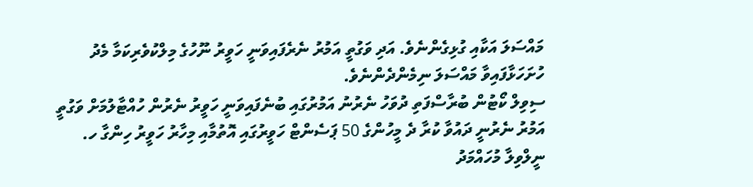މައްސަލަ އަކާއި ގުޅިގެންނެވެ. އަދި ވަގުތީ އަމުރު ނެރެފައިވަނީ ހަވީރު ނޫހުގެ މިލްކުވެރިކަމާ މެދު ހުށަހަޅާފައިވާ މައްސަލަ ނިމެންދެންނެވެ.
ސިވިލް ކޯޓުން ބުރާސްފަތި ދުވަހު ނެރުނު އަމުރުގައި ބުނެފައިވަނީ ހަވީރު ނެރުން ހުއްޓާލުމަށް ވަގުތީ އަމުރު ނެރުނީ ދައުވާ ކުރާ ދެ މީހުންގެ 50 ޕަސެންޓް ހަވީރުގައި އޮތުމާއި މިހާރު ހަވީރު ހިންގާ ހ. ނީލްވިލާ މުހައްމަދު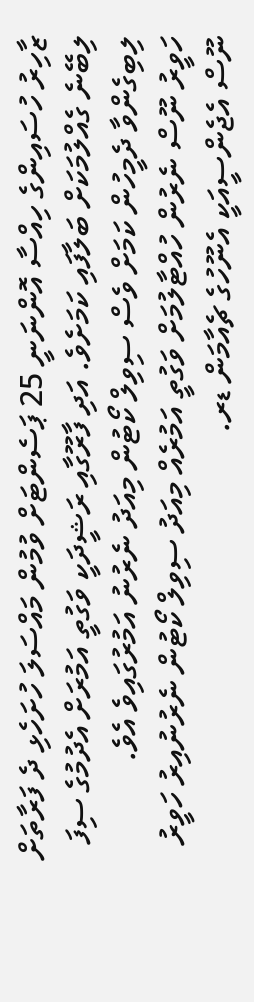ޒާހިރު ހުސައިންގެ ހިއްސާ އޮންނަނީ 25 ޕަސެންޓަށް ވުމުން މައްސަލަ ހުށަހެޅި ދެ ފަރާތަށް ލިބޭނެ ގެއްލުމަކަށް ބަލާފައި ކަމަށެވެ. އަދި ފާރޫގާއި ރަޝީދަކީ ވަގުތީ އަމުރަށް އެދުމުގެ ސިފަ ލިބިގެންވާ ދެމީހުން ކަމަށް ވެސް ސިވިލް ކޯޓުން މިއަދު ނެރުނު އަމުރުގައިވެ އެވެ.
ހަވީރު ނޫސް ނެރުން ހުއްޓާލުމަށް ވަގުތީ އަމުރެއް މިއަދު ސިވިލް ކޯޓުން ނެރުނުއިރު ހަވީރު ނޫސް އެޖެންސީއަކީ އެނޫހުގެ ޗެއާމަން ޑރ.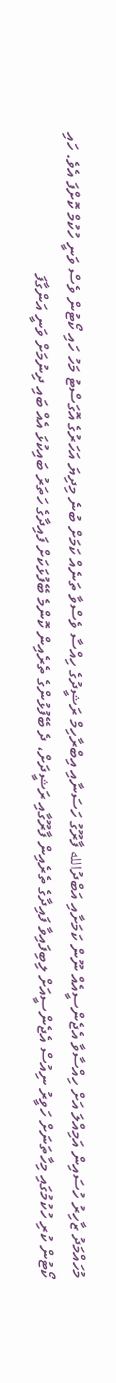މުހައްމަދު ޒާހިރު ހުސައިން އަމިއްލަ އަށް ހިއްސާވާ އެޖެންސީއެއް ނޫން ކަމަށާއި އަބްދުالله ފާރޫގު ހަސަނާއި އިބްރާހިމް ރަޝީދުގެ ހިއްސާ ވެސްވާ ތަނެއް ކަމަށް ބުނެ މިދިޔަ އަހަރުގެ އޮގަސްޓު މަހު ހައި ކޯޓުން ވެސް ވަނީ ހުކުމް ކޮށްފަ އެވެ. ހައި ކޯޓުން ކުރި ހުކުމުގައި މިހާތަނަށް ހަވީރު ނިއުސް އެޖެންސީއަށް ލިބިފައިވާ ފައިދާގެ ތެރެއިން ފާރޫގާއި ރަޝީދަށް، ދެ ބޭފުޅުންގެ ތެރެއިން ކޮންމެ ބޭފުޅަކަށް ފައިދާގެ ހަތަރު ބައިކުޅަ އެއް ބައި ދިނުމަށް ވަނީ އަންގާފަ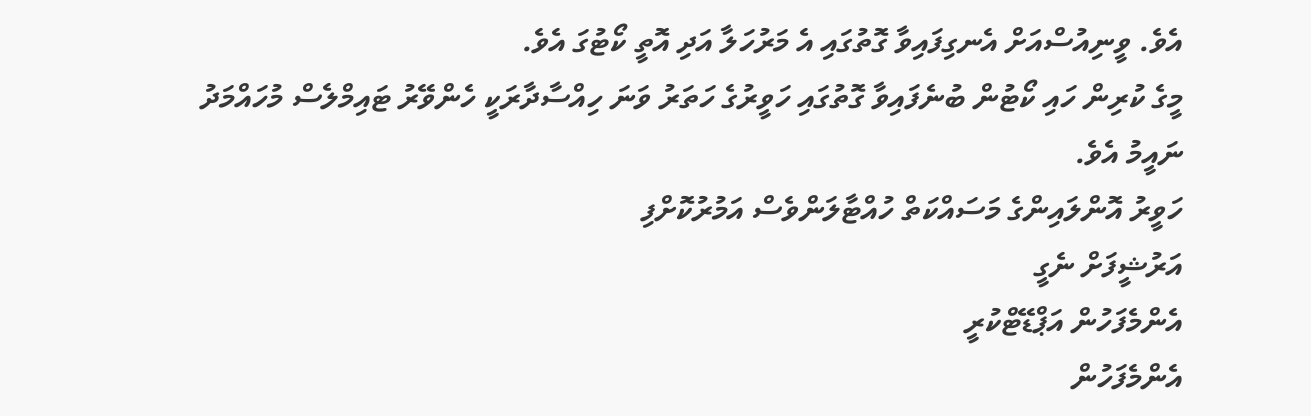އެވެ. ވީނިއުސްއަށް އެނގިފައިވާ ގޮތުގައި އެ މަރުހަލާ އަދި އޮތީ ކޯޓުގަ އެވެ.
މީގެ ކުރިން ހައި ކޯޓުން ބުނެފައިވާ ގޮތުގައި ހަވީރުގެ ހަތަރު ވަނަ ހިއްސާދާރަކީ ހެންވޭރު ޓައިމްލެސް މުހައްމަދު ނައީމު އެވެ.
ހަވީރު އޮންލައިންގެ މަސައްކަތް ހުއްޓާލަންވެސް އަމުރުކޮށްފި
އަރުޝީފަށް ނެގީ
އެންމެފަހުން އަޕްޑޭޓްކުރީ
އެންމެފަހުން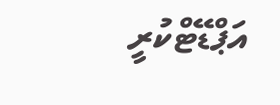އަޕްޑޭޓްކުރީ